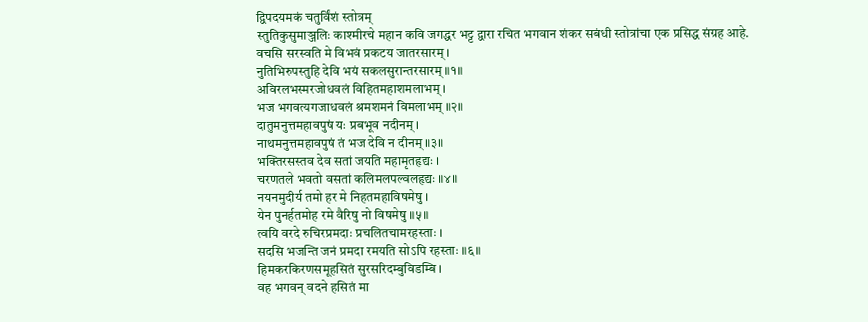द्विपदयमकं चतुर्विंशं स्तोत्रम्
स्तुतिकुसुमाञ्जलिः काश्मीरचे महान कवि जगद्धर भट्ट द्वारा रचित भगवान शंकर सबंधी स्तोत्रांचा एक प्रसिद्ध संग्रह आहे.
वचसि सरस्वति मे विभवं प्रकटय जातरसारम् ।
नुतिभिरुपस्तुहि देवि भयं सकलसुरान्तरसारम् ॥१॥
अविरलभस्मरजोधवलं विहितमहाशमलाभम् ।
भज भगवत्यगजाधवलं श्रमशमनं विमलाभम् ॥२॥
दातुमनुत्तमहावपुषं यः प्रबभूव नदीनम् ।
नाथमनुत्तमहावपुषं तं भज देवि न दीनम् ॥३॥
भक्तिरसस्तव देव सतां जयति महामृतहृद्यः ।
चरणतले भवतो वसतां कलिमलपल्वलहृद्यः ॥४॥
नयनमुदीर्य तमो हर मे निहतमहाविषमेषु ।
येन पुनर्हतमोह रमे वैरिषु नो विषमेषु ॥५॥
त्वयि वरदे रुचिरप्रमदाः प्रचलितचामरहस्ताः ।
सदसि भजन्ति जनं प्रमदा रमयति सोऽपि रहस्ताः ॥६॥
हिमकरकिरणसमूहसितं सुरसरिदम्बुविडम्बि ।
वह भगवन् वदने हसितं मा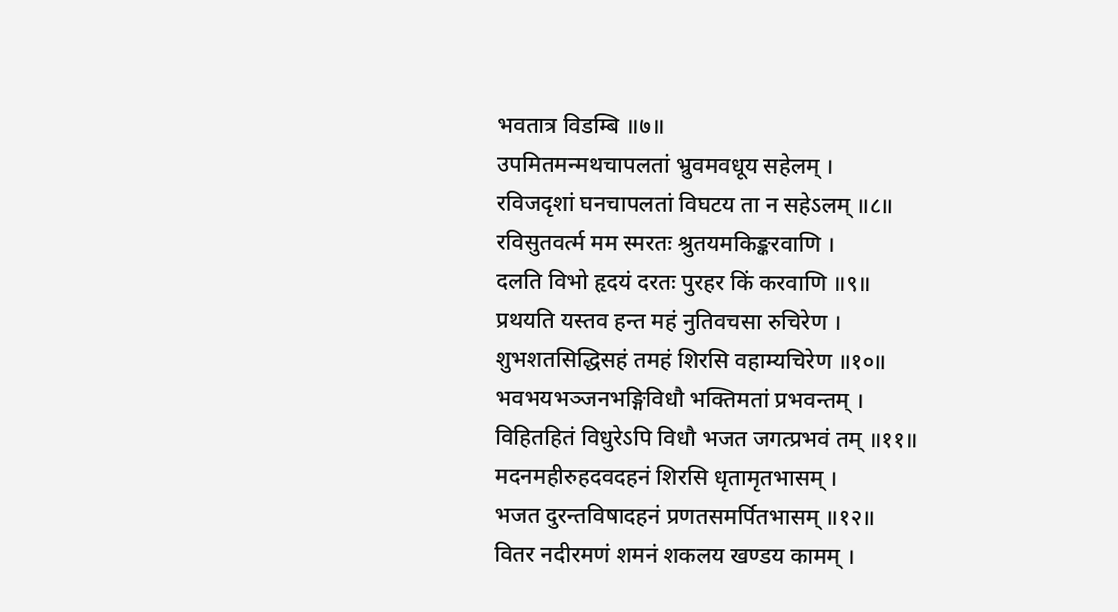भवतात्र विडम्बि ॥७॥
उपमितमन्मथचापलतां भ्रुवमवधूय सहेलम् ।
रविजदृशां घनचापलतां विघटय ता न सहेऽलम् ॥८॥
रविसुतवर्त्म मम स्मरतः श्रुतयमकिङ्करवाणि ।
दलति विभो हृदयं दरतः पुरहर किं करवाणि ॥९॥
प्रथयति यस्तव हन्त महं नुतिवचसा रुचिरेण ।
शुभशतसिद्धिसहं तमहं शिरसि वहाम्यचिरेण ॥१०॥
भवभयभञ्जनभङ्गिविधौ भक्तिमतां प्रभवन्तम् ।
विहितहितं विधुरेऽपि विधौ भजत जगत्प्रभवं तम् ॥११॥
मदनमहीरुहदवदहनं शिरसि धृतामृतभासम् ।
भजत दुरन्तविषादहनं प्रणतसमर्पितभासम् ॥१२॥
वितर नदीरमणं शमनं शकलय खण्डय कामम् ।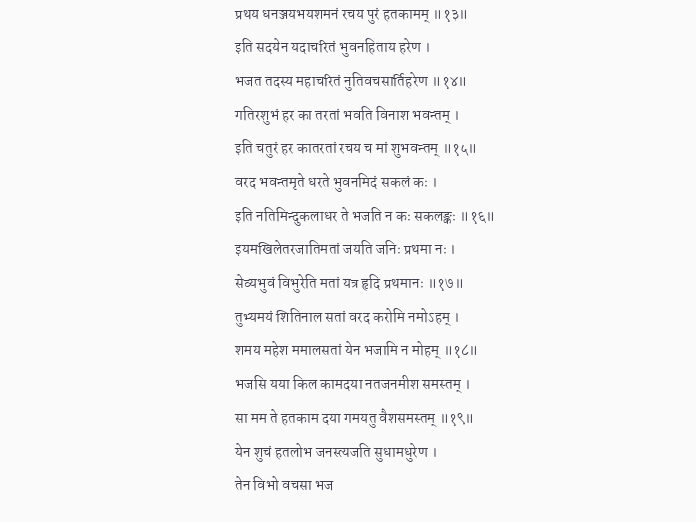प्रथय धनञ्जयभयशमनं रचय पुरं हतकामम् ॥१३॥
इति सदयेन यदाचरितं भुवनहिताय हरेण ।
भजत तदस्य महाचरितं नुतिवचसार्तिहरेण ॥१४॥
गतिरशुभं हर का तरतां भवति विनाश भवन्तम् ।
इति चतुरं हर कातरतां रचय च मां शुभवन्तम् ॥१५॥
वरद भवन्तमृते धरते भुवनमिदं सकलं कः ।
इति नतिमिन्दुकलाधर ते भजति न कः सकलङ्कः ॥१६॥
इयमखिलेतरजातिमतां जयति जनिः प्रथमा नः ।
सेव्यभुवं विभुरेति मतां यत्र हृदि प्रथमानः ॥१७॥
तुभ्यमयं शितिनाल सतां वरद करोमि नमोऽहम् ।
शमय महेश ममालसतां येन भजामि न मोहम् ॥१८॥
भजसि यया किल कामदया नतजनमीश समस्तम् ।
सा मम ते हतकाम दया गमयतु वैशसमस्तम् ॥१९॥
येन शुचं हतलोभ जनस्त्यजति सुधामधुरेण ।
तेन विभो वचसा भज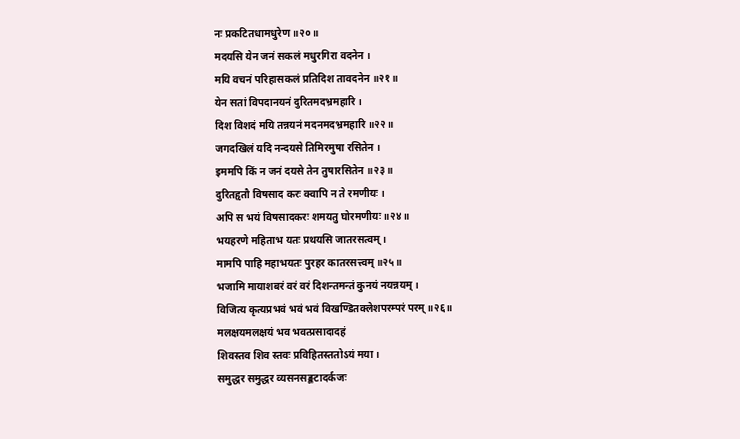नः प्रकटितधामधुरेण ॥२०॥
मदयसि येन जनं सकलं मधुरगिरा वदनेन ।
मयि वचनं परिहासकलं प्रतिदिश तावदनेन ॥२१॥
येन सतां विपदानयनं दुरितमदभ्रमहारि ।
दिश विशदं मयि तन्नयनं मदनमदभ्रमहारि ॥२२॥
जगदखिलं यदि नन्दयसे तिमिरमुषा रसितेन ।
इममपि किं न जनं दयसे तेन तुषारसितेन ॥२३॥
दुरितहृतौ विषसाद करः क्वापि न ते रमणीयः ।
अपि स भयं विषसादकरः शमयतु घोरमणीयः ॥२४॥
भयहरणे महिताभ यतः प्रथयसि जातरसत्वम् ।
मामपि पाहि महाभयतः पुरहर कातरसत्त्वम् ॥२५॥
भजामि मायाशबरं वरं वरं दिशन्तमन्तं कुनयं नयन्नयम् ।
विजित्य कृत्यप्रभवं भवं भवं विखण्डितक्लेशपरम्परं परम् ॥२६॥
मलक्षयमलक्षयं भव भवत्प्रसादादहं
शिवस्तव शिव स्तवः प्रविहितस्ततोऽयं मया ।
समुद्धर समुद्धर व्यसनसङ्कटादर्कजः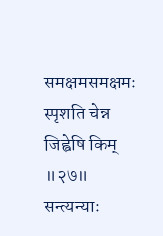समक्षमसमक्षमः स्पृशति चेन्न जिह्वेषि किम् ॥२७॥
सन्त्यन्याः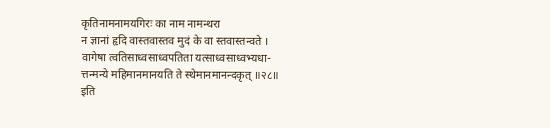कृतिनामनामयगिरः का नाम नामन्थरा
न ज्ञानां हृदि वास्तवास्तव मुदं के वा स्तवास्तन्वते ।
वागेषा त्वतिसाध्वसाध्वपतिता यत्साध्वसाध्वभ्यधा-
त्तन्मन्ये महिमानमानयति ते स्थेमानमानन्दकृत् ॥२८॥
इति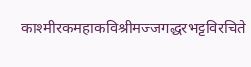काश्मीरकमहाकविश्रीमज्जगद्धरभट्टविरचिते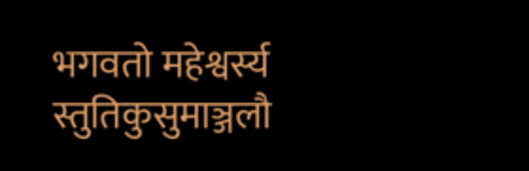भगवतो महेश्वर्स्य स्तुतिकुसुमाञ्जलौ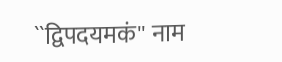``द्विपदयमकं'' नाम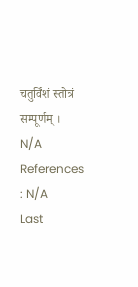चतुर्विंशं स्तोत्रं सम्पूर्णम् ।
N/A
References : N/A
Last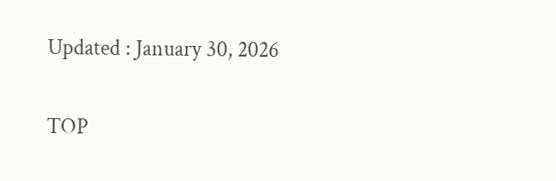Updated : January 30, 2026

TOP